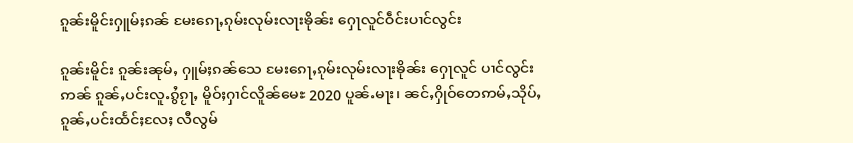ၵူၼ်းမိူင်းႁူမ်ႈၵၼ် မႄးၵေႃႇၵုမ်းလုမ်းလႃးၶိုၼ်း ႁေႃလူင်ဝဵင်းပၢင်လွင်း

ၵူၼ်းမိူင်း ၵူၼ်းၼုမ်ႇ ႁူမ်ႈၵၼ်သေ မႄးၵေႃႇၵုမ်းလုမ်းလႃးၶိုၼ်း ႁေႃလူင် ပၢင်လွင်း ဢၼ် ၵူၼ်ႇပင်းလူႉၵွႆၵႂႃႇ မိူဝ်ႈႁၢင်လိူၼ်မေႊ 2020 ပူၼ်ႉမႃး၊ ၼင်ႇႁိုဝ်တေဢမ်ႇသိုပ်ႇၵူၼ်ႇပင်းထႅင်ႈလႄႈ လီလွမ်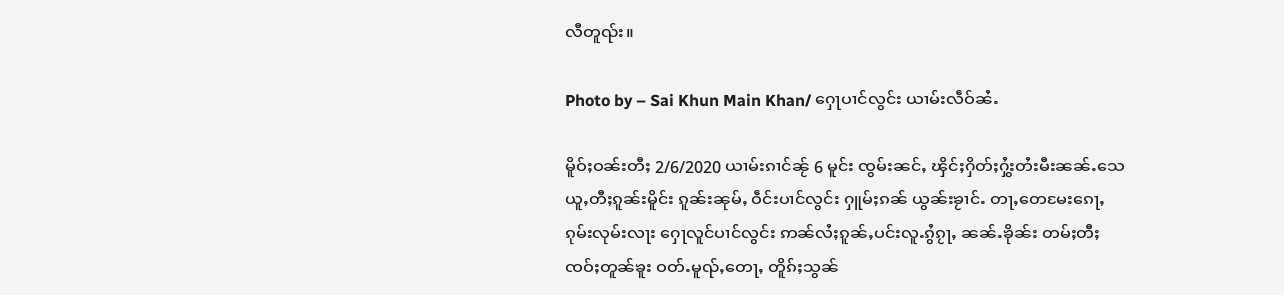လီတူၺ်း။

Photo by – Sai Khun Main Khan/ ႁေႃပၢင်လွင်း ယၢမ်းလဵဝ်ၼႆႉ

မိူဝ်ႈဝၼ်းတီႈ 2/6/2020 ယၢမ်းၵၢင်ၼႂ် 6 မူင်း ၸွမ်းၼင်ႇ ၾိင်ႈႁိတ်ႈႁွႆးတႆးမီးၼၼ်ႉသေ ယူႇတီႈၵူၼ်းမိူင်း ၵူၼ်းၼုမ်ႇ ဝဵင်းပၢင်လွင်း ႁူမ်ႈၵၼ် ယွၼ်းၶႂၢင်ႉ တႃႇတေမႄးၵေႃႇၵုမ်းလုမ်းလႃး ႁေႃလူင်ပၢင်လွင်း ဢၼ်လႆႈၵူၼ်ႇပင်းလူႉၵွႆၵႂႃႇ ၼၼ်ႉၶိုၼ်း တမ်ႈတီႈၸဝ်ႈတူၼ်ၶူး ဝတ်ႉမူၺ်ႇတေႃႇ တိူၵ်ႈသွၼ်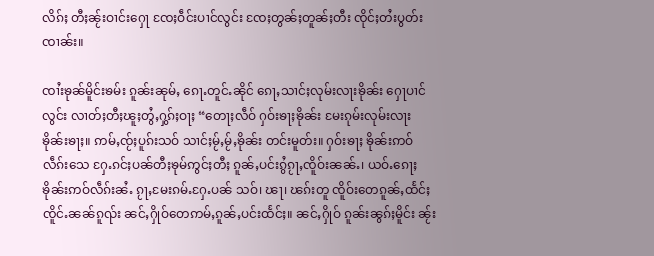လိၵ်ႈ တီႈၼႂ်းဝၢင်းႁေႃ ၸႄႈဝဵင်းပၢင်လွင်း ၸႄႈတွၼ်ႈတူၼ်ႈတီး ၸိုင်ႈတႆးပွတ်းၸၢၼ်း။

ၸၢႆးၶုၼ်မိူင်းၶမ်း ၵူၼ်းၼုမ်ႇ ၵေႃႉတူင်ႉၼိုင် ၵေႃႇသၢင်ႈလုမ်းလႃးၶိုၼ်း ႁေႃပၢင်လွင်း လၢတ်ႈတီႈၽူႈတွႆႇႁွၵ်ႈဝႃႈ “တေႃႈလဵဝ် ႁဝ်းၶႃႈၶိုၼ်း မႄးၵုမ်းလုမ်းလႃးၶိုၼ်းၶႃႈ။ ဢမ်ႇၸႂ်ႈပူၵ်းသဝ် သၢင်ႈမႂ်ႇမႂ်ႇၶိုၼ်း တင်းမူတ်း။ ႁဝ်းၶႃႈ ၶိုၼ်းဢဝ်လဵၵ်းသေ ႁႄႉၵင်ႈပၼ်တီႈၶုမ်ဢွင်ႈတီႈ ၵူၼ်ႇပင်းၵွႆၵႂႃႇၸိူဝ်းၼၼ်ႉ၊ ယဝ်ႉၵေႃႈ ၶိုၼ်းဢဝ်လဵၵ်းၼႆႉ ၵႂႃႇမႄးၵမ်ႉႁႄႉပၼ် သဝ်၊ ၽႃ၊ ၽၵ်းတူ ၸိူဝ်းတေၵူၼ်ႇထႅင်ႈၸိူင်ႉၼၼ်ၵူၺ်း ၼင်ႇႁိုဝ်တေဢမ်ႇၵူၼ်ႇပင်းထႅင်ႈ။ ၼင်ႇႁိုဝ် ၵူၼ်းၼွၵ်ႈမိူင်း ၼႂ်း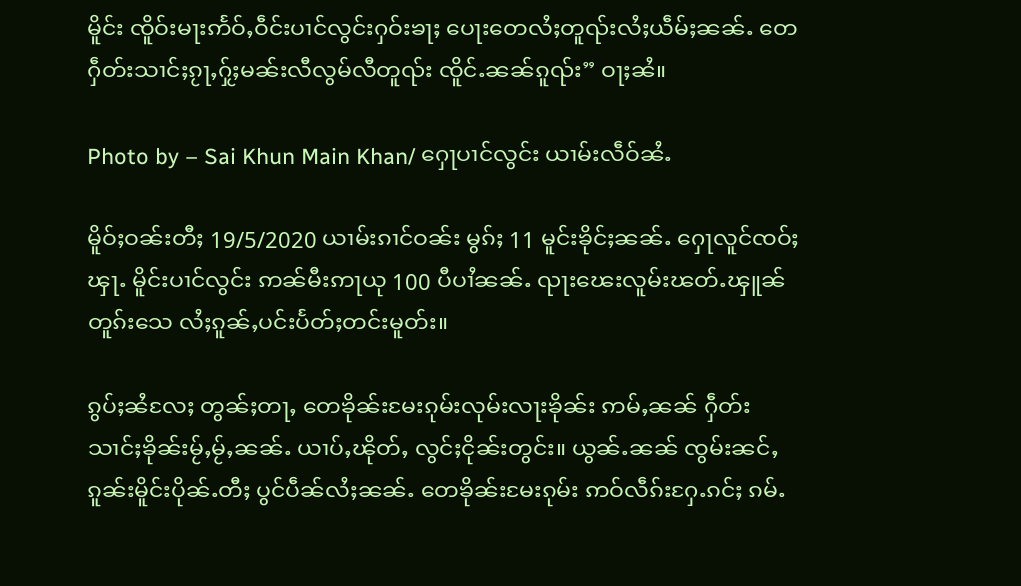မိူင်း ၸိူဝ်းမႃးဢႅဝ်ႇဝဵင်းပၢင်လွင်းႁဝ်းၶႃႈ ပေႃးတေလႆႈတူၺ်းလႆႈယဵမ်ႈၼၼ်ႉ တေႁဵတ်းသၢင်ႈၵႂႃႇႁႂ်ႈမၼ်းလီလွမ်လီတူၺ်း ၸိူင်ႉၼၼ်ၵူၺ်း” ဝႃႈၼႆ။

Photo by – Sai Khun Main Khan/ ႁေႃပၢင်လွင်း ယၢမ်းလဵဝ်ၼႆႉ

မိူဝ်ႈဝၼ်းတီႈ 19/5/2020 ယၢမ်းၵၢင်ဝၼ်း မွၵ်ႈ 11 မူင်းၶိုင်ႈၼၼ်ႉ ႁေႃလူင်ၸဝ်ႈၾႃႉ မိူင်းပၢင်လွင်း ဢၼ်မီးဢႃယု 100 ပီပၢႆၼၼ်ႉ ၺႃးၽေးလူမ်းၽတ်ႉၾူၼ်တူၵ်းသေ လႆႈၵူၼ်ႇပင်းပႅတ်ႈတင်းမူတ်း။

ၵွပ်ႈၼႆလႄႈ တွၼ်ႈတႃႇ တေၶိုၼ်းမႄးၵုမ်းလုမ်းလႃးၶိုၼ်း ဢမ်ႇၼၼ် ႁဵတ်းသၢင်ႈၶိုၼ်းမႂ်ႇမႂ်ႇၼၼ်ႉ ယၢပ်ႇၽိုတ်ႇ လွင်ႈငိုၼ်းတွင်း။ ယွၼ်ႉၼၼ် ၸွမ်းၼင်ႇ ၵူၼ်းမိူင်းပိုၼ်ႉတီႈ ပွင်ပဵၼ်လႆႈၼၼ်ႉ တေၶိုၼ်းမႄးၵုမ်း ဢဝ်လဵၵ်းႁႄႉၵင်ႈ ၵမ်ႉ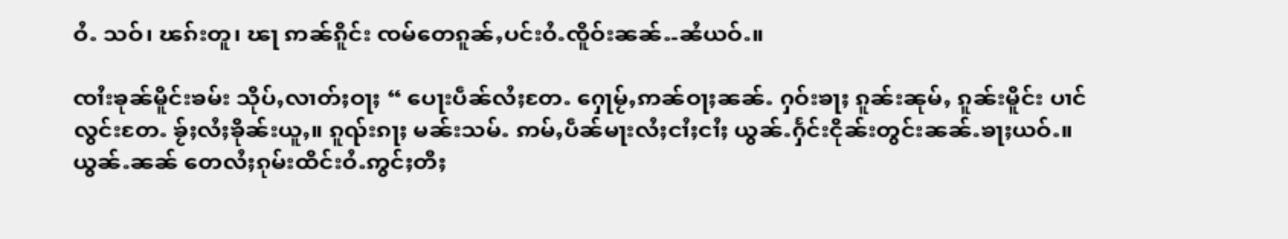ဝႆႉ သဝ်၊ ၽၵ်းတူ၊ ၽႃ ဢၼ်ၵိူင်း ၸမ်တေၵူၼ်ႇပင်းဝႆႉၸိူဝ်းၼၼ်ႉ-ၼႆယဝ်ႉ။

ၸၢႆးၶုၼ်မိူင်းၶမ်း သိုပ်ႇလၢတ်ႈဝႃႈ “ ပေႃးပဵၼ်လႆႈတႄႉ ႁေႃမႂ်ႇဢၼ်ဝႃႈၼၼ်ႉ ႁဝ်းၶႃႈ ၵူၼ်းၼုမ်ႇ ၵူၼ်းမိူင်း ပၢင်လွင်းတႄႉ ၶႂ်ႈလႆႈၶိုၼ်းယူႇ။ ၵူၺ်းၵႃႈ မၼ်းသမ်ႉ ဢမ်ႇပဵၼ်မႃးလႆႈငၢႆႈငၢႆႈ ယွၼ်ႉႁႅင်းငိုၼ်းတွင်းၼၼ်ႉၶႃႈယဝ်ႉ။ ယွၼ်ႉၼၼ် တေလႆႈၵုမ်းထိင်းဝႆႉဢွင်ႈတီႈ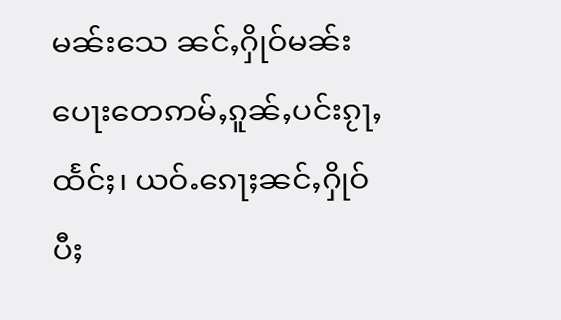မၼ်းသေ ၼင်ႇႁိုဝ်မၼ်း ပေႃးတေဢမ်ႇၵူၼ်ႇပင်းၵႂႃႇထႅင်ႈ၊ ယဝ်ႉၵေႃႈၼင်ႇႁိုဝ် ပီႈ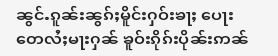ၼွင်ႉၵူၼ်းၼွၵ်ႈမိူင်းႁဝ်းၶႃႈ ပေႃးတေလႆႈမႃးႁၼ် ၶူဝ်းၵိုၵ်းပိုၼ်းဢၼ်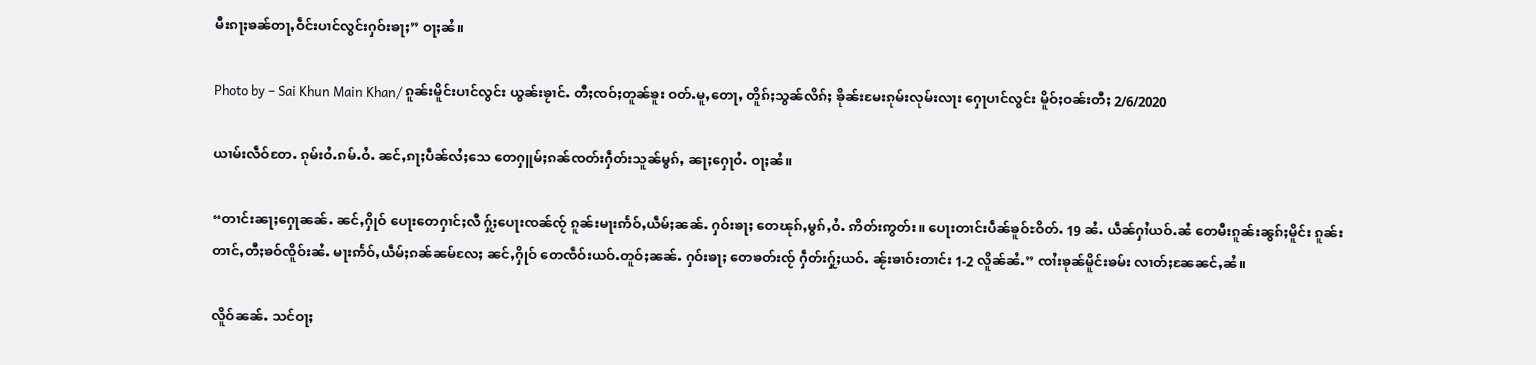မီးၵႃႈၶၼ်တႃႇဝဵင်းပၢင်လွင်းႁဝ်းၶႃႈ” ဝႃႈၼႆ။

Photo by – Sai Khun Main Khan/ ၵူၼ်းမိူင်းပၢင်လွင်း ယွၼ်းၶႂၢင်ႉ တီႈၸဝ်ႈတူၼ်ၶူး ဝတ်ႉမူႇတေႃႇ တိူၵ်ႈသွၼ်လိၵ်ႈ ၶိုၼ်းမႄးၵုမ်းလုမ်းလႃး ႁေႃပၢင်လွင်း မိူဝ်ႈဝၼ်းတီႈ 2/6/2020

ယၢမ်းလဵဝ်တႄႉ ၵုမ်းဝႆႉၵမ်ႉဝႆႉ ၼင်ႇၵႃႈပဵၼ်လႆႈသေ တေႁူမ်ႈၵၼ်ၸတ်းႁဵတ်းသူၼ်မွၵ်ႇ ၼႃႈႁေႃဝႆႉ ဝႃႈၼႆ။

“တၢင်းၼႃႈႁေႃၼၼ်ႉ ၼင်ႇႁိုဝ် ပေႃးတေႁၢင်ႈလီ ႁႂ်ႈပေႃးၸၼ်ၸႂ် ၵူၼ်းမႃးဢႅဝ်ႇယဵမ်ႈၼၼ်ႉ ႁဝ်းၶႃႈ တေၽုၵ်ႇမွၵ်ႇဝႆႉ ဢိတ်းဢွတ်း။ ပေႃးတၢင်းပဵၼ်ၶူဝ်ႊဝိတ်ႉ 19 ၼႆႉ ယဵၼ်ႁၢႆယဝ်ႉၼႆ တေမီးၵူၼ်းၼွၵ်ႈမိူင်း ၵူၼ်းတၢင်ႇတီႈၶဝ်ၸိူဝ်းၼႆႉ မႃးဢႅဝ်ႇယဵမ်ႈၵၼ်ၼမ်လႄႈ ၼင်ႇႁိုဝ် တေၸဵဝ်းယဝ်ႉတူဝ်ႈၼၼ်ႉ ႁဝ်းၶႃႈ တေၶတ်းၸႂ် ႁဵတ်းႁႂ်ႈယဝ်ႉ ၼႂ်းၶၢဝ်းတၢင်း 1-2 လိူၼ်ၼႆႉ” ၸၢႆးၶုၼ်မိူင်းၶမ်း လၢတ်ႈၼႄၼင်ႇၼႆ။

လိူဝ်ၼၼ်ႉ သင်ဝႃႈ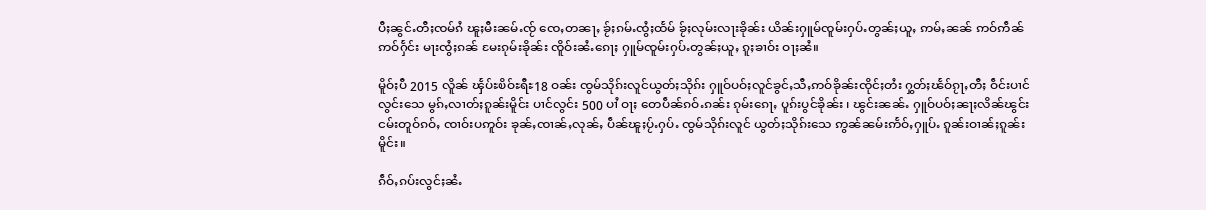ပီႈၼွင်ႉတီႈၸမ်ၵႆ ၽူႈမီးၼမ်ႉၸႂ် ၸေႇတၼႃႇ ၶႂ်ႈၵမ်ႉၸွႆႈထႅမ် ၶႂ်ႈလုမ်းလႃးၶိုၼ်း ယိၼ်းႁူမ်ၸူမ်းႁပ်ႉတွၼ်ႈယူႇ ဢမ်ႇၼၼ် ဢဝ်ဢဵၼ်ဢဝ်ႁႅင်း မႃးၸွႆႈၵၼ် မႄးၵုမ်းၶိုၼ်း ၸိူဝ်းၼႆႉၵေႃႈ ႁူမ်ၸူမ်းႁပ်ႉတွၼ်ႈယူႇ ၵူႈၶၢဝ်း ဝႃႈၼႆ။

မိူဝ်ႈပီ 2015 လိူၼ် ၾႅပ်ႊၿိဝ်ႊရီႊ18 ဝၼ်း ၸွမ်သိုၵ်းလူင်ယွတ်ႈသိုၵ်း ႁူဝ်ပဝ်ႈလူင်ၶွင်ႇသီႇဢဝ်ၶိုၼ်းၸိုင်ႈတႆး ႁွတ်ႈၽႅဝ်ၵႂႃႇတီႈ ဝဵင်းပၢင်လွင်းသေ မွၵ်ႇလၢတ်ႈၵူၼ်းမိူင်း ပၢင်လွင်း 500 ပၢႆ ဝႃႈ တေပဵၼ်ၵဝ်ႉၵၼ်း ၵုမ်းၵေႃႇ ပူၵ်းပွင်ၶိုၼ်း ၊ ၽွင်းၼၼ်ႉ ႁူဝ်ပဝ်ႈၼႃႈလိၼ်ၽွင်းငမ်းတူဝ်ၵဝ်ႇ ၸၢဝ်းပဢူဝ်း ၶုၼ်ႇၸၢၼ်ႇလုၼ်ႇ ပဵၼ်ၽူႈပႂ်ႉႁပ်ႉ ၸွမ်သိုၵ်းလူင် ယွတ်ႈသိုၵ်းသေ ဢွၼ်ၼမ်းဢႅဝ်ႇႁူပ်ႉ ၵူၼ်းဝၢၼ်ႈၵူၼ်းမိူင်း။

ၵဵဝ်ႇၵပ်းလွင်ႈၼႆႉ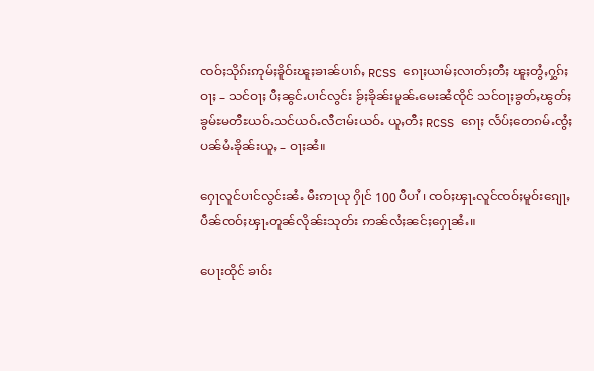ၸဝ်ႈသိုၵ်းဢုမ်ႈၶိူဝ်းၽူႈၶၢၼ်ပၢၵ်ႇ RCSS ၵေႃႈယၢမ်ႈလၢတ်ႈတီႈ ၽူႈတွႆႇႁွၵ်ႈဝႃႈ – သင်ဝႃႈ ပီႈၼွင်ႉပၢင်လွင်း ၶႂ်ႈၶိုၼ်းမူၼ်ႉမေးၼႆၸိုင် သင်ဝႃႈၶွတ်ႇၽွတ်ႈၶွမ်ႊမတီႊယဝ်ႉသင်ယဝ်ႉလီငၢမ်းယဝ်ႉ ယူႇတီႈ RCSS ၵေႃႈ လႅပ်ႈတေၵမ်ႉၸွႆႈပၼ်မႆႉၶိုၼ်းယူႇ – ဝႃႈၼႆ။

ႁေႃလူင်ပၢင်လွင်းၼႆႉ မီးဢႃယု ႁိုင် 100 ပီပၢႆ ၊ ၸဝ်ႈၾႃႉလူင်ၸဝ်ႈမူဝ်းၵျေႃႇ ပဵၼ်ၸဝ်ႈၾႃႉတူၼ်လိုၼ်းသုတ်း ဢၼ်လႆႈၼင်ႈႁေႃၼႆႉ။

ပေႃးထိုင် ၶၢဝ်း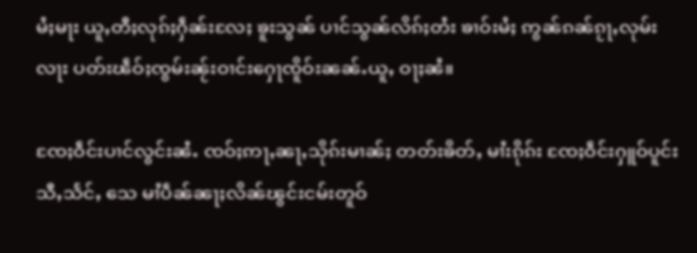မႆႈမႃး ယူႇတီႈလုၵ်ႈႁဵၼ်းလႄႈ ၶူးသွၼ် ပၢင်သွၼ်လိၵ်ႈတႆး ၶၢဝ်းမႆႈ ဢွၼ်ၵၼ်ၵႂႃႇလုမ်းလႃး ပတ်းၽဵဝ်ႈၸွမ်းၼႂ်းဝၢင်းႁေႃၸိူဝ်းၼၼ်ႉယူႇ ဝႃႈၼႆ။

ၸႄႈဝဵင်းပၢင်လွင်းၼႆႉ ၸဝ်ႈဢႃႇၼႃႇသိုၵ်းမၢၼ်ႈ တတ်းၶိတ်ႇ မၢႆးၵိုၵ်း ၸႄႈဝဵင်းႁူဝ်ပူင်း သီႇသႅင်ႇ သေ မၢႆပဵၼ်ၼႃႈလိၼ်ၽွင်းငမ်းတူဝ်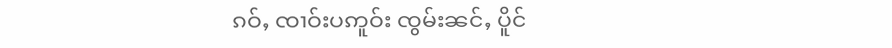ၵဝ်ႇ ၸၢဝ်းပဢူဝ်း ၸွမ်းၼင်ႇ ပိူင်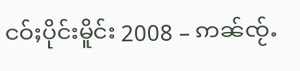ငဝ်ႈပိုင်းမိူင်း 2008 – ဢၼ်ၸႂ်ႉ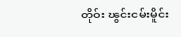တိုဝ်း ၽွင်းငမ်းမိူင်း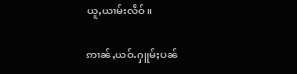ယူႇယၢမ်းလဵဝ်။

ဢၢၼ်ႇယဝ်ႉႁူမ်ႈပၼ်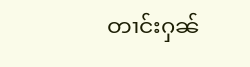တၢင်းႁၼ်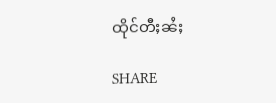ထိုင်တီႈၼႆႈ

SHARE